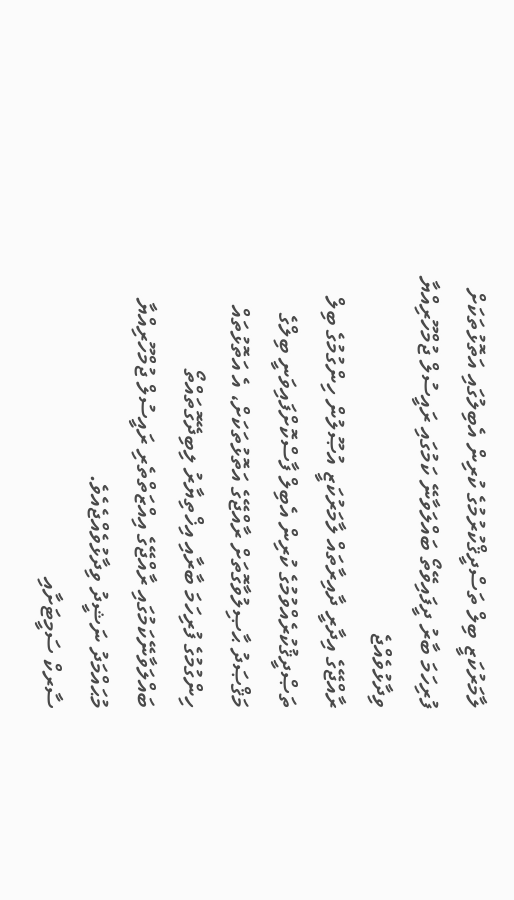ލާމަރުކަޒީ ބިލް ތަސްދީޤްކުރުމުގެ ކުރިން އެބިލުގައި އަތޮޅުތަކަށް ފުރިހަމަ ބާރު ދީފައިވޭތޯ ބައްލަވާނޭ ކަމުގައި ރައީސުލް ޖުމްހޫރިއްޔާ ވިދާޅުވެއްޖެ
ރާއްޖޭގެ އިދާރީ ދާއިރާތައް ލާމަރުކަޒީ އުޞޫލުން ހިންގުމުގެ ބިލް ތަޞްދީޤުކުރެއްވުމުގެ ކުރިން އެބިލް ފާސްކޮށްފައިވަނީ ބިލްގެ މަޤްޞަދު ޙާޞިލުވާގޮތަށް ރާއްޖޭގެ އަތޮޅުތަކަށް، އެ އަތޮޅުތައް ހިންގުމުގެ ފުރިހަމަ ބާރާއި އިޚްތިޔާރު ލިބިދޭގޮތައްތޯ ބައްލަވާނޭކަމުގައި ރާއްޖޭގެ އިއްޒަތްތެރި ރައީސުލް ޖުމްހޫރިއްޔާ މުޙައްމަދު ނަޝީދު ވިދާޅުވެއްޖެއެވެ.
ސާރކް ސަމީޓަށާއި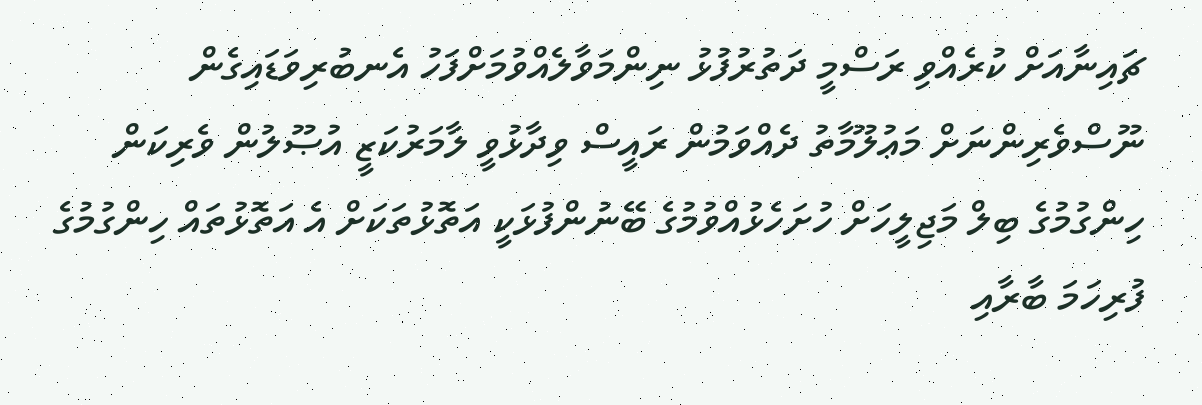ޗައިނާއަށް ކުރެއްވި ރަސްމީ ދަތުރުފުޅު ނިންމަވާލެއްވުމަށްފަހު އެނބުރިވަޑައިގެން ނޫސްވެރިންނަށް މަޢުލޫމާތު ދެއްވަމުން ރައީސް ވިދާޅުވީ ލާމަރުކަޒީ އުޞޫލުން ވެރިކަން ހިންގުމުގެ ބިލް މަޖިލީހަށް ހުށަހެޅުއްވުމުގެ ބޭނުންފުޅަކީ އަތޮޅުތަކަށް އެ އަތޮޅުތައް ހިންގުމުގެ ފުރިހަމަ ބާރާއި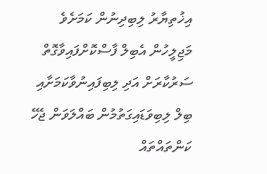އިޚުތިޔާރު ލިބިދިނުން ކަމަށެވެ މަޖިލީހުން އެބިލް ފާސްކޮށްފައިވާގޮތް ސަރުކާރަށް އަދި ލިބިފައިނުވާކަމަށާއި ބިލް ލިބިވަޑައިގަތުމުން ބައްލަވަން ޖެހޭ ކަންތައްތައް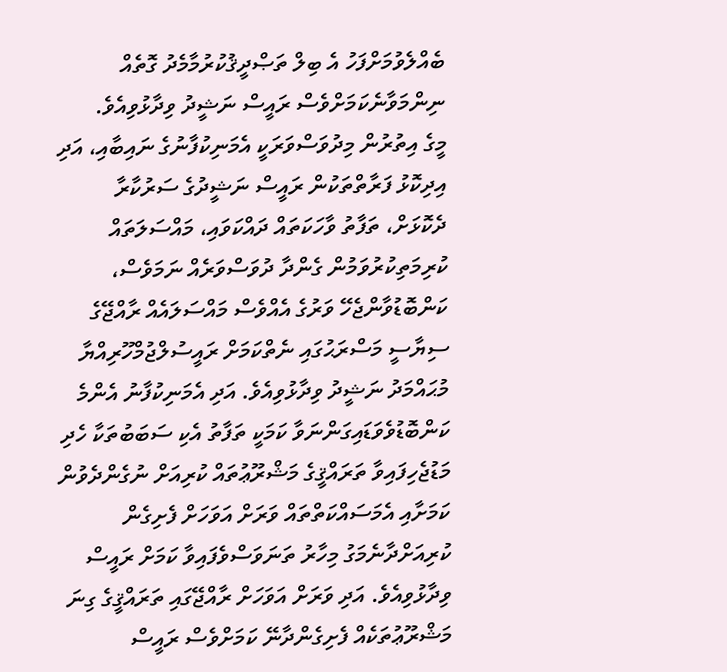ބެއްލެވުމަށްފަހު އެ ބިލް ތަޞްދީޤުކުރުމާމެދު ގޮތެއް ނިންމަވާނެކަމަށްވެސް ރައީސް ނަޝީދު ވިދާޅުވިއެވެ.
މީގެ އިތުރުން މިދުވަސްވަރަކީ އެމަނިކުފާނުގެ ނައިބާއި، އަދި އިދިކޮޅު ފަރާތްތަކުން ރައީސް ނަޝީދުގެ ސަރުކާރާ ދެކޮޅަށް، ތަފާތު ވާހަކަތައް ދައްކަވައި، މައްސަލަތައް ކުރިމަތިކުރުވަމުން ގެންދާ ދުވަސްވަރެއް ނަމަވެސް، ކަންބޮޑުވާންޖެހޭ ވަރުގެ އެއްވެސް މައްސަލައެއް ރާއްޖޭގެ ސިޔާސީ މަސްރަޙުގައި ނެތްކަމަށް ރައީސުލްޖުމްހޫރިއްޔާ މުޙައްމަދު ނަޝީދު ވިދާޅުވިއެވެ. އަދި އެމަނިކުފާނު އެންމެ ކަންބޮޑުވެވަޑައިގަންނަވާ ކަމަކީ ތަފާތު އެކި ސަބަބުތަކާ ހެދި މަޑުޖެހިފައިވާ ތަރައްޤީގެ މަޝްރޫޢުތައް ކުރިއަށް ނުގެންދެވުން ކަމަށާއި އެމަސައްކަތްތައް ވަރަށް އަވަހަށް ފެށިގެން ކުރިއަށްދާނެމަގު މިހާރު ތަނަވަސްވެފައިވާ ކަމަށް ރައީސް ވިދާޅުވިއެވެ. އަދި ވަރަށް އަވަހަށް ރާއްޖޭގައި ތަރައްޤީގެ ގިނަ މަޝްރޫޢުތަކެއް ފެށިގެންދާނޭ ކަމަށްވެސް ރައީސް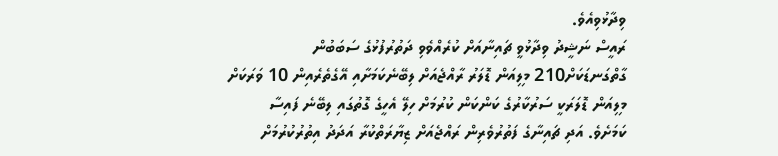ވިދާޅުވިއެވެ.
ރައީސް ނަޝީދު ވިދާޅުވީ ޗައިނާއަށް ކުރެއްވެވި ދަތުރުފުޅުގެ ސަބަބުން ގާތްގަނޑަކަށް210 މިލިއަން ޑޮލަރު ރާއްޖެއަށް ލިބޭނެކަމަށާއި އޭގެތެރެއިން 10 ވަރަކަށް މިލިއަން ޑޮލަރަކީ ސަރުކާރުގެ ކަންކަން ކުރުމަށް ހިލޭ އެހީގެ ގޮތުގައި ލިބޭނެ ފައިސާ ކަމަށެވެ. އަދި ޗައިނާގެ ފަތުރުވެރިން ރައްޖެއަށް ޒިޔާރަތްކުރާ އަދަދު އިތުރުކުރުމަށް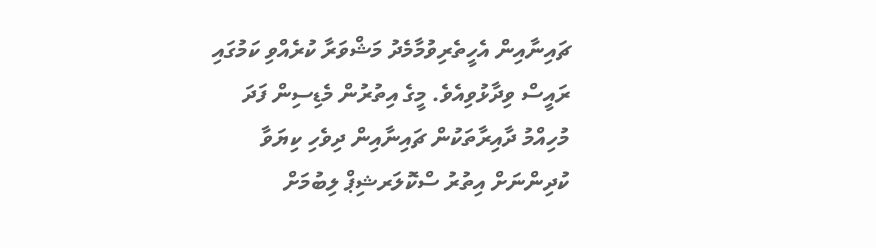ޗައިނާއިން އެހީތެރިވުމާމެދު މަޝްވަރާ ކުރެއްވި ކަމުގައި ރައީސް ވިދާޅުވިއެވެ. މީގެ އިތުރުން މެޑިސިން ފަދަ މުހިއްމު ދާއިރާތަކުން ޗައިނާއިން ދިވެހި ކިޔަވާ ކުދިންނަށް އިތުރު ސްކޮލަރޝިޕް ލިބުމަށް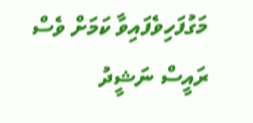މަގުފަހިވެފައިވާ ކަމަށް ވެސް ރައީސް ނަޝީދު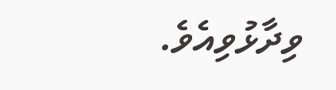ވިދާޅުވިއެވެ.